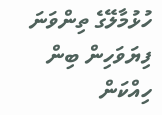ހުޅުމާލޭގެ ތިންވަނަ ފިޔަވަހިން ބިން ހިއްކަން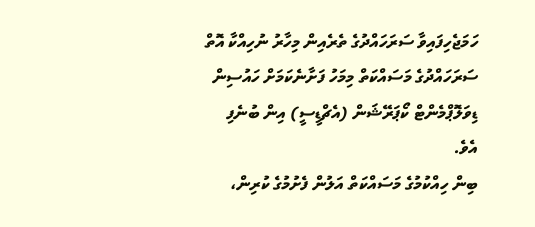ހަމަޖެހިފައިވާ ސަރަހައްދުގެ ތެރެއިން މިހާރު ނުހިއްކާ އޮތް ސަރަހައްދުގެ މަސައްކަތް މިމަހު ފަށާނެކަމަށް ހައުސިން ޑިވަލޮޕްމެންޓް ކޯޕަރޭޝަން (އެޗްޑީސީ) އިން ބުނެފި އެވެ.
ބިން ހިއްކުމުގެ މަސައްކަތް އަލުން ފެށުމުގެ ކުރިން،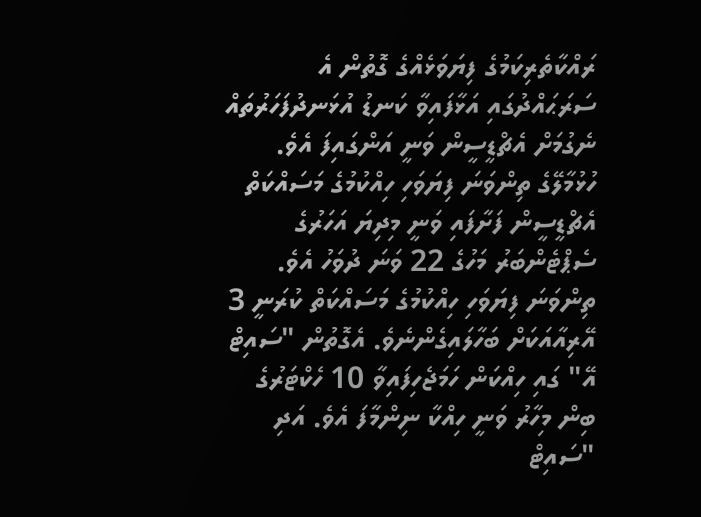ރައްކާތެރިކަމުގެ ފިޔަވަޅެއްގެ ގޮތުން އެ ސަރަޙައްދުގައި އަޅާފައިވާ ކަނޑު އުޅަނދުފަހަރުތައް ނެގުމަށް އެޗްޑީސީން ވަނީ އަންގައިފަ އެވެ.
ހުޅުމާލޭގެ ތިންވަނަ ފިޔަވަހި ހިއްކުމުގެ މަސައްކަތް އެޗްޑީސީން ފަށާފައި ވަނީ މިދިޔަ އަހަރުގެ ސެޕްޓެންބަރު މަހުގެ 22 ވަނަ ދުވަހު އެވެ. ތިންވަނަ ފިޔަވަހި ހިއްކުމުގެ މަސައްކަތް ކުރަނީ 3 އޭރިއާއަކަށް ބަހާލައިގެންނެވެ. އެގޮތުން "ސައިޓް އޭ" ގައި ހިއްކަން ހަމަޖެހިފައިވާ 10 ހެކްޓަރުގެ ބިން މިހާރު ވަނީ ހިއްކާ ނިންމާފަ އެވެ. އަދި "ސައިޓް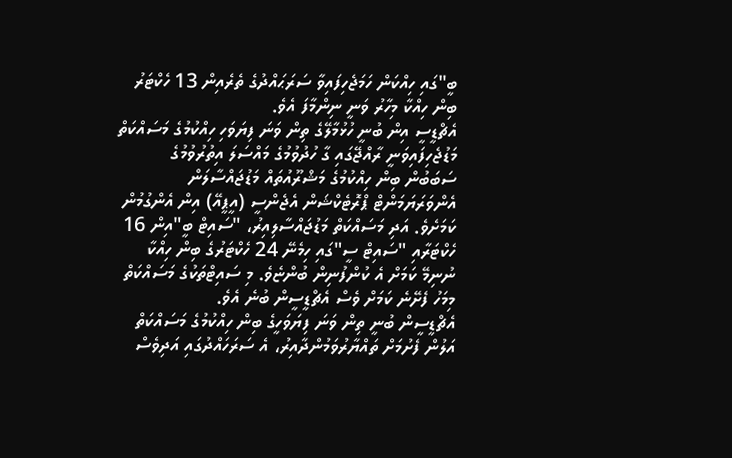ބީ"ގައި ހިއްކަން ހަމަޖެހިފައިވާ ސަރަޙައްދުގެ ތެރެއިން 13 ހެކްޓަރު ބިން ހިއްކާ މިހާރު ވަނީ ނިންމާފަ އެވެ.
އެޗްޑީސީ އިން ބުނީ ހުޅުމާލޭގެ ތިން ވަނަ ފިޔަވަހި ހިއްކުމުގެ މަސައްކަތް މަޑުޖެހިފައިވަނީ ރާއްޖޭގައި ގާ ހުދުވުމުގެ މައްސަލަ އިތުރުވުމުގެ ސަބަބުން ބިން ހިއްކުމުގެ މަޝްރޫއުތައް މަޑުޖައްސާލަން އެންވަރަޔަމަންޓް ޕްރޮޓެކްޝަން އެޖެންސީ (އީޕީއޭ) އިން އެންގުމުން ކަމަށެވެ. އަދި މަސައްކަތް މަޑުޖައްސާލިއިރު، "ސައިޓް ބީ"އިން 16 ހެކްޓަރާއި "ސައިޓް ސީ"ގައި ހިމެނޭ 24 ހެކްޓަރުގެ ބިން ހިއްކާ ނުނިމޭ ކަމަށް އެ ކުންފުނިން ބުންޏެވެ. މި ސައިޓްތަކުގެ މަސައްކަތް މިމަހު ފެށޭނެ ކަމަށް ވެސް އެޗްޑީސީން ބުނެ އެވެ.
އެޗްޑީސީން ބުނީ ތިން ވަނަ ފިޔަވަހީގެ ބިން ހިއްކުމުގެ މަސައްކަތް އަލުން ފެށުމަށް ތައްޔާރުވަމުންދާއިރު، އެ ސަރަހައްދުގައި އަދިވެސް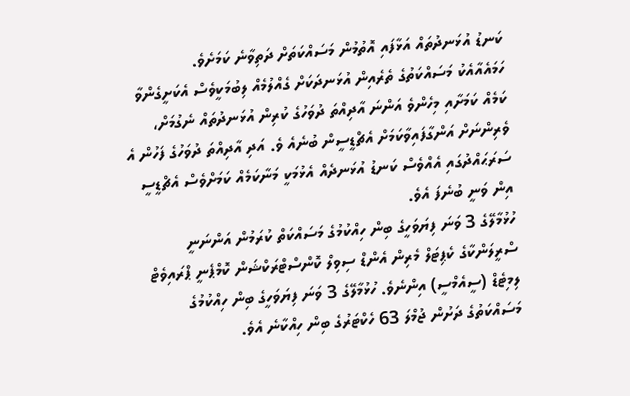ކަނޑު އުޅަނދުތައް އަޅާފައި އޮތުމުން މަސައްކަތަށް ދަތިވާނެ ކަމަށެވެ.
ހަމައެއާއެކު މަސައްކަތުގެ ތެރެއިން އުޅަނދަކަށް ގެއްލުމެއް ލިބުމަކީވެސް އެކަށީގެންވާ ކަމެއް ކަމަށާއި މިހެންވެ އަންނަ އާދިއްތަ ދުވަހުގެ ކުރިން އުޅަނދުތައް ނެގުމަށް، ވެރިންނަށް އަންގާފައިވާކަމަށް އެޗްޑީސީން ބުނެއެ ވެ. އަދި އާދިއްތަ ދުވަހުގެ ފަހުން އެ ސަރަޙައްދުގައި އެއްވެސް ކަނޑު އުޅަނދެއް އެޅުމަކީ މަނާކަމެއް ކަމަށްވެސް އެޗްޑީސީ އިން ވަނީ ބުނެފަ އެވެ.
ހުޅުމާލޭގެ 3 ވަނަ ފިޔަވަހީގެ ބިން ހިއްކުމުގެ މަސައްކަތް ކުރަމުން އަންނަނީ ސްރީލަންކާގެ ކެޕިޓަލް މެރިން އެންޑް ސިވިލް ކޮންސްޓްރަކްޝަން ކޮމްޕެނީ ޕްރައިވެޓް ލިމިޓެޑް (ސީއެމްސީ) އިންނެވެ. ހުޅުމާލޭގެ 3 ވަނަ ފިޔަވަހީގެ ބިން ހިއްކުމުގެ މަސައްކަތުގެ ދަށުން ޖުމްލަ 63 ހެކްޓަރުގެ ބިން ހިއްކާނެ އެވެ.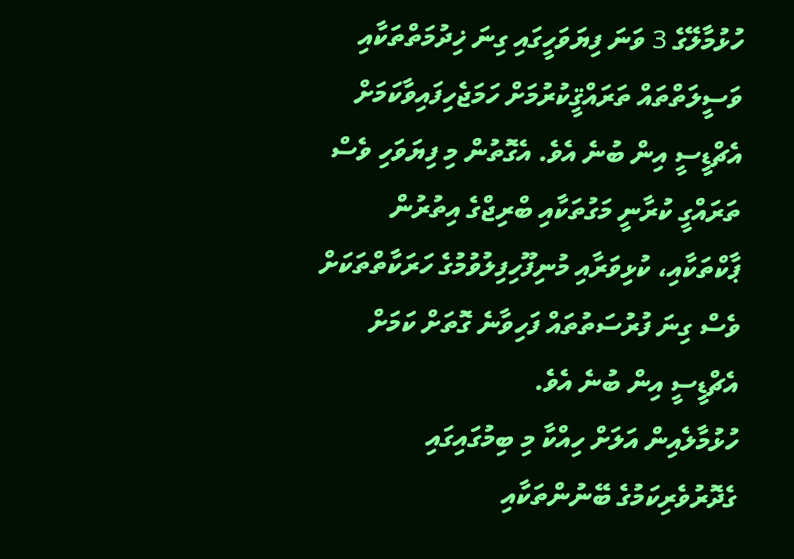ހުޅުމާލޭގެ 3 ވަނަ ފިޔަވަހީގައި ގިނަ ޚިދުމަތްތަކާއި ވަސީލަތްތައް ތަރައްޤީކުރުމަށް ހަމަޖެހިފައިވާކަމަށް އެޗްޑީސީ އިން ބުނެ އެވެ. އެގޮތުން މި ފިޔަވަހި ވެސް ތަރައްގީ ކުރާނީ މަގުތަކާއި ބްރިޖްގެ އިތުރުން ޕާކްތަކާއި، ކުޅިވަރާއި މުނިފޫހިފިލުވުމުގެ ހަރަކާތްތަކަށް ވެސް ގިނަ ފުރުސަތުތައް ފަހިވާނެ ގޮތަށް ކަމަށް އެޗްޑީސީ އިން ބުނެ އެވެ.
ހުޅުމާލެއިން އަލަށް ހިއްކާ މި ބިމުގައިގައި ގެދޮރުވެރިކަމުގެ ބޭނުންތަކާއި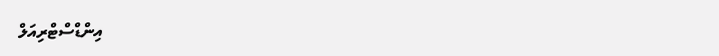އިންޑްސްޓްރިއަލް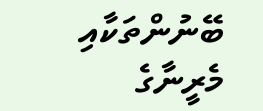ބޭނުންތަކާއި މެރީނާގެ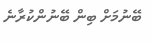ބޭނުމަށް ބިން ބޭނުންކުރާނެ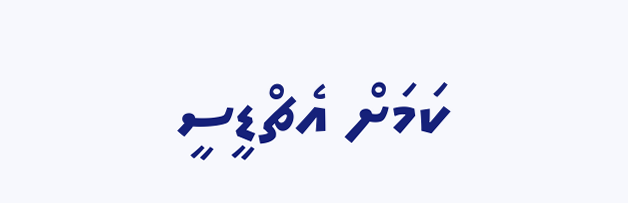ކަމަށް އެޗްޑީސީ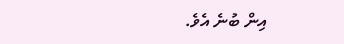އިން ބުނެ އެވެ.